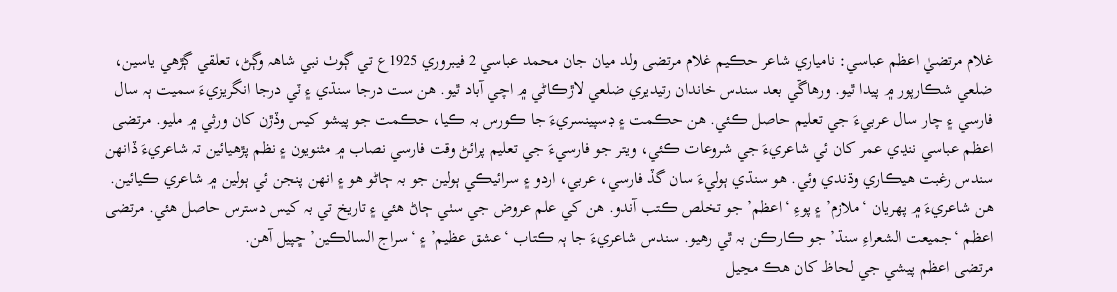غلام مرتضيٰ اعظم عباسي: نامياري شاعر حڪيم غلام مرتضى ولد ميان جان محمد عباسي 2 فيبروري 1925ع تي ڳوٺ نبي شاھہ وڳڻ، تعلقي ڳڙهي ياسين، ضلعي شڪارپور ۾ پيدا ٿيو. ورهاڱي بعد سندس خاندان رتيديري ضلعي لاڙڪاڻي ۾ اچي آباد ٿيو. هن ست درجا سنڌي ۽ ٽي درجا انگريزيءَ سميت ٻہ سال فارسي ۽ چار سال عربيءَ جي تعليم حاصل ڪئي. هن حڪمت ۽ ڊسپينسريءَ جا ڪورس بہ ڪيا، حڪمت جو پيشو کيس وڏڙن کان ورثي ۾ مليو. مرتضى اعظم عباسي ننڍي عمر کان ئي شاعريءَ جي شروعات ڪئي، ويتر جو فارسيءَ جي تعليم پرائڻ وقت فارسي نصاب ۾ مثنويون ۽ نظم پڙهيائين تہ شاعريءَ ڏانهن سندس رغبت هيڪاري وڌندي وئي. هو سنڌي ٻوليءَ سان گڏ فارسي، عربي، اردو ۽ سرائيڪي ٻولين جو بہ ڄاڻو هو ۽ انهن پنجن ئي ٻولين ۾ شاعري ڪيائين. هن شاعريءَ ۾ پهريان ‘ملازم’ ۽ پوءِ ‘اعظم’ جو تخلص ڪتب آندو. هن کي علم عروض جي سٺي ڄاڻ هئي ۽ تاريخ تي بہ کيس دسترس حاصل هئي. مرتضى اعظم ‘جميعت الشعراءِ سنڌ’ جو ڪارڪن بہ ٿي رهيو. سندس شاعريءَ جا ٻہ ڪتاب ‘عشق عظيم’ ۽ ‘سراج السالڪين’ ڇپيل آهن.
مرتضى اعظم پيشي جي لحاظ کان هڪ مڃيل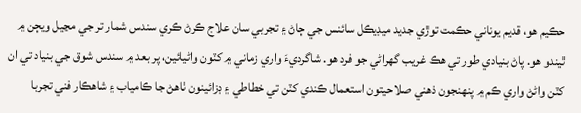حڪيم هو، قديم يوناني حڪمت توڙي جديد ميڊيڪل سائنس جي ڄاڻ ۽ تجربي سان علاج ڪرڻ ڪري سندس شمار تر جي مڃيل ويڄن ۾ ٿيندو هو. پاڻ بنيادي طور تي هڪ غريب گهراڻي جو فرد هو. شاگرديءَ واري زماني ۾ کٽون واڻيائين، پر بعد ۾ سندس شوق جي بنياد تي ان کٽن واڻڻ واري ڪم ۾ پنهنجون ذهني صلاحيتون استعمال ڪندي کٽن تي خطاطي ۽ ڊزائينون ٺاهڻ جا ڪامياب ۽ شاهڪار فني تجربا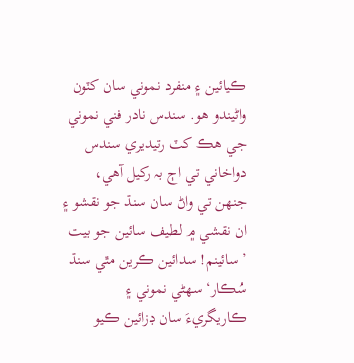ڪيائين ۽ منفرد نموني سان کٽون واڻيندو هو. سندس نادر فني نموني جي هڪ کٽ رتيديري سندس دواخاني تي اڄ بہ رکيل آهي، جنهن تي واڻ سان سنڌ جو نقشو ۽ ان نقشي ۾ لطيف سائين جو بيت ’سائينم! سدائين ڪرين مٿي سنڌ سُڪار‘ سھڻي نموني ۽ ڪاريگريءَ سان ڊزائين ڪيو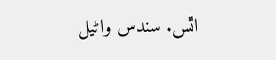اٿس. سندس واڻيل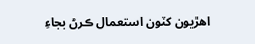اهڙيون کٽون استعمال ڪرڻ بجاءِ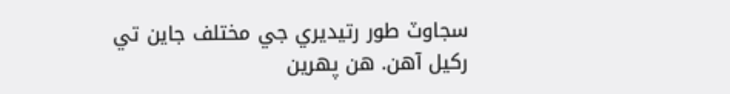سجاوٽ طور رتيديري جي مختلف جاين تي رکيل آهن. هن پهرين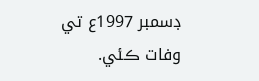ڊسمبر 1997ع تي وفات ڪئي.